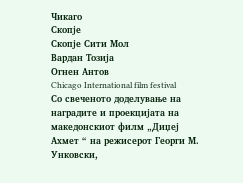Чикаго
Скопје
Скопје Сити Мол
Вардан Тозија
Огнен Антов
Chicago International film festival
Со свеченото доделување на наградите и проекцијата на македонскиот филм „Диџеј Ахмет “ на режисерот Георги М. Унковски,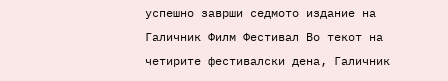успешно заврши седмото издание на Галичник Филм Фестивал Во текот на четирите фестивалски дена, Галичник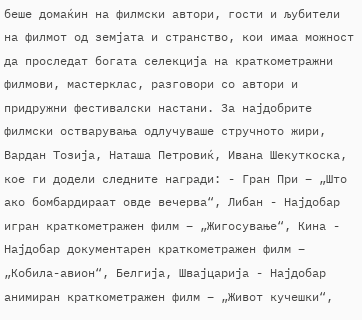беше домаќин на филмски автори, гости и љубители на филмот од земјата и странство, кои имаа можност да проследат богата селекција на краткометражни филмови, мастерклас, разговори со автори и придружни фестивалски настани. За најдобрите филмски остварувања одлучуваше стручното жири, Вардан Тозија, Наташа Петровиќ, Ивана Шекуткоска, кое ги додели следните награди: - Гран При – „Што ако бомбардираат овде вечерва“, Либан - Најдобар игран краткометражен филм – „Жигосување“, Кина - Најдобар документарен краткометражен филм – „Кобила-авион“, Белгија, Швајцарија - Најдобар анимиран краткометражен филм – „Живот кучешки“,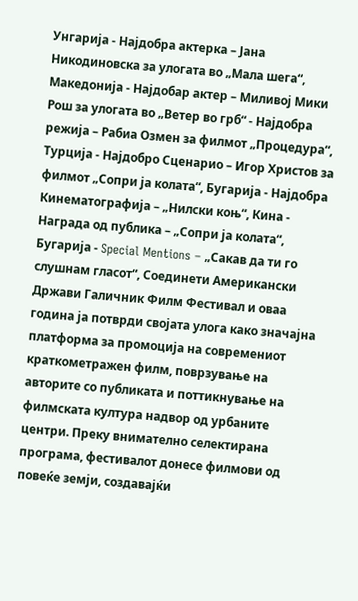Унгарија - Најдобра актерка – Јана Никодиновска за улогата во „Мала шега“, Македонија - Најдобар актер – Миливој Мики Рош за улогата во „Ветер во грб“ - Најдобра режија – Рабиа Озмен за филмот „Процедура“, Турција - Најдобро Сценарио – Игор Христов за филмот „Сопри ја колата“, Бугарија - Најдобра Кинематографија – „Нилски коњ“, Кина - Награда од публика – „Сопри ја колата“, Бугарија - Special Mentions – „Сакав да ти го слушнам гласот“, Соединети Американски Држави Галичник Филм Фестивал и оваа година ја потврди својата улога како значајна платформа за промоција на современиот краткометражен филм, поврзување на авторите со публиката и поттикнување на филмската култура надвор од урбаните центри. Преку внимателно селектирана програма, фестивалот донесе филмови од повеќе земји, создавајќи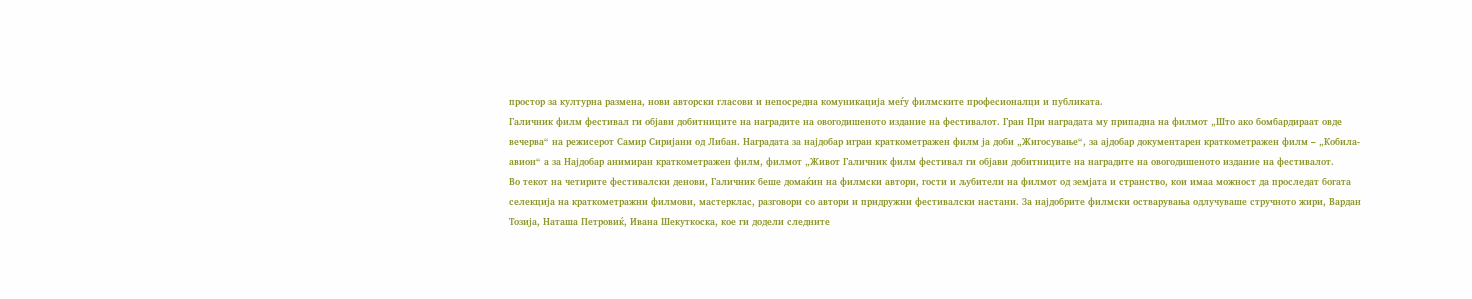простор за културна размена, нови авторски гласови и непосредна комуникација меѓу филмските професионалци и публиката.
Галичник филм фестивал ги објави добитниците на наградите на овогодишеното издание на фестивалот. Гран При наградата му припадна на филмот „Што ако бомбардираат овде вечерва“ на режисерот Самир Сиријани од Либан. Наградата за најдобар игран краткометражен филм ја доби „Жигосување“, за ајдобар документарен краткометражен филм – „Кобила-авион“ а за Најдобар анимиран краткометражен филм, филмот „Живот Галичник филм фестивал ги објави добитниците на наградите на овогодишеното издание на фестивалот.
Во текот на четирите фестивалски денови, Галичник беше домаќин на филмски автори, гости и љубители на филмот од земјата и странство, кои имаа можност да проследат богата селекција на краткометражни филмови, мастерклас, разговори со автори и придружни фестивалски настани. За најдобрите филмски остварувања одлучуваше стручното жири, Вардан Тозија, Наташа Петровиќ, Ивана Шекуткоска, кое ги додели следните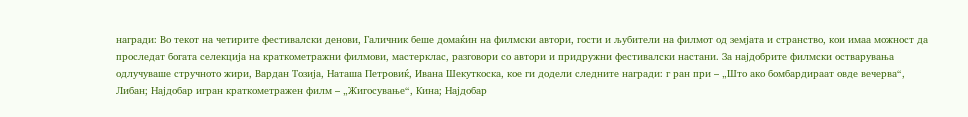награди: Во текот на четирите фестивалски денови, Галичник беше домаќин на филмски автори, гости и љубители на филмот од земјата и странство, кои имаа можност да проследат богата селекција на краткометражни филмови, мастерклас, разговори со автори и придружни фестивалски настани. За најдобрите филмски остварувања одлучуваше стручното жири, Вардан Тозија, Наташа Петровиќ, Ивана Шекуткоска, кое ги додели следните награди: г ран при – „Што ако бомбардираат овде вечерва“, Либан; Најдобар игран краткометражен филм – „Жигосување“, Кина; Најдобар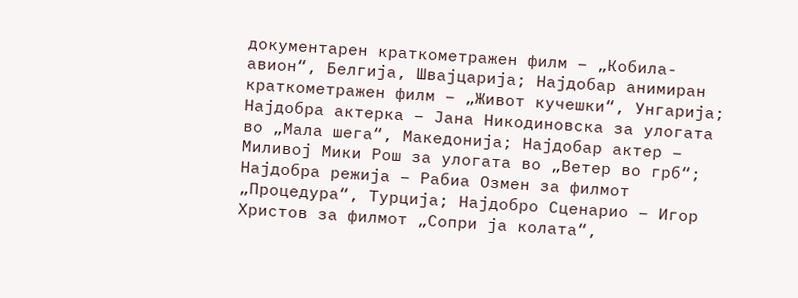документарен краткометражен филм – „Кобила-авион“, Белгија, Швајцарија; Најдобар анимиран краткометражен филм – „Живот кучешки“, Унгарија; Најдобра актерка – Јана Никодиновска за улогата во „Мала шега“, Македонија; Најдобар актер – Миливој Мики Рош за улогата во „Ветер во грб“; Најдобра режија – Рабиа Озмен за филмот „Процедура“, Турција; Најдобро Сценарио – Игор Христов за филмот „Сопри ја колата“,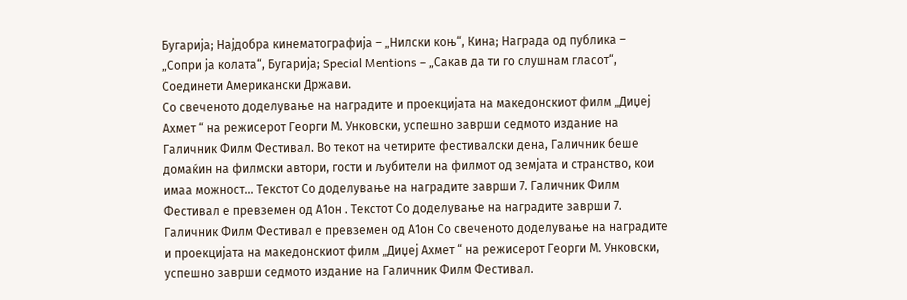Бугарија; Најдобра кинематографија – „Нилски коњ“, Кина; Награда од публика – „Сопри ја колата“, Бугарија; Special Mentions – „Сакав да ти го слушнам гласот“, Соединети Американски Држави.
Со свеченото доделување на наградите и проекцијата на македонскиот филм „Диџеј Ахмет “ на режисерот Георги М. Унковски, успешно заврши седмото издание на Галичник Филм Фестивал. Во текот на четирите фестивалски дена, Галичник беше домаќин на филмски автори, гости и љубители на филмот од земјата и странство, кои имаа можност... Текстот Со доделување на наградите заврши 7. Галичник Филм Фестивал е превземен од А1он . Текстот Со доделување на наградите заврши 7. Галичник Филм Фестивал е превземен од А1он Со свеченото доделување на наградите и проекцијата на македонскиот филм „Диџеј Ахмет “ на режисерот Георги М. Унковски, успешно заврши седмото издание на Галичник Филм Фестивал.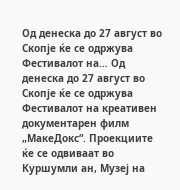Од денеска до 27 август во Скопје ќе се одржува Фестивалот на… Од денеска до 27 август во Скопје ќе се одржува Фестивалот на креативен документарен филм „МакеДокс“. Проекциите ќе се одвиваат во Куршумли ан, Музеј на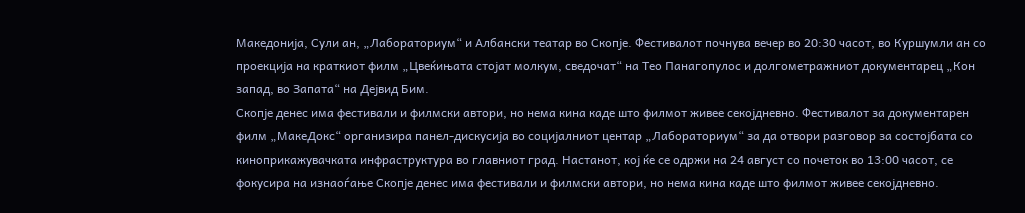Македонија, Сули ан, „Лабораториум“ и Албански театар во Скопје. Фестивалот почнува вечер во 20:30 часот, во Куршумли ан со проекција на краткиот филм „Цвеќињата стојат молкум, сведочат“ на Тео Панагопулос и долгометражниот документарец „Кон запад, во Запата“ на Дејвид Бим.
Скопје денес има фестивали и филмски автори, но нема кина каде што филмот живее секојдневно. Фестивалот за документарен филм „МакеДокс“ организира панел-дискусија во социјалниот центар „Лабораториум“ за да отвори разговор за состојбата со киноприкажувачката инфраструктура во главниот град. Настанот, кој ќе се одржи на 24 август со почеток во 13:00 часот, се фокусира на изнаоѓање Скопје денес има фестивали и филмски автори, но нема кина каде што филмот живее секојдневно.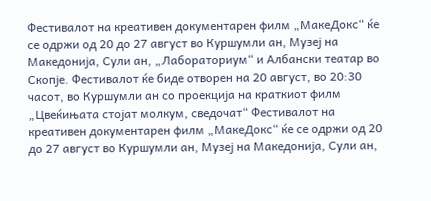Фестивалот на креативен документарен филм „МакеДокс“ ќе се одржи од 20 до 27 август во Куршумли ан, Музеј на Македонија, Сули ан, „Лабораториум“ и Албански театар во Скопје. Фестивалот ќе биде отворен на 20 август, во 20:30 часот, во Куршумли ан со проекција на краткиот филм „Цвеќињата стојат молкум, сведочат“ Фестивалот на креативен документарен филм „МакеДокс“ ќе се одржи од 20 до 27 август во Куршумли ан, Музеј на Македонија, Сули ан,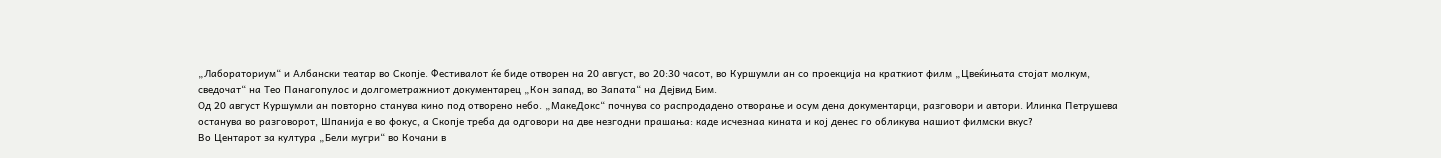„Лабораториум“ и Албански театар во Скопје. Фестивалот ќе биде отворен на 20 август, во 20:30 часот, во Куршумли ан со проекција на краткиот филм „Цвеќињата стојат молкум, сведочат“ на Тео Панагопулос и долгометражниот документарец „Кон запад, во Запата“ на Дејвид Бим.
Од 20 август Куршумли ан повторно станува кино под отворено небо. „МакеДокс“ почнува со распродадено отворање и осум дена документарци, разговори и автори. Илинка Петрушева останува во разговорот, Шпанија е во фокус, а Скопје треба да одговори на две незгодни прашања: каде исчезнаа кината и кој денес го обликува нашиот филмски вкус?
Во Центарот за култура „Бели мугри“ во Кочани в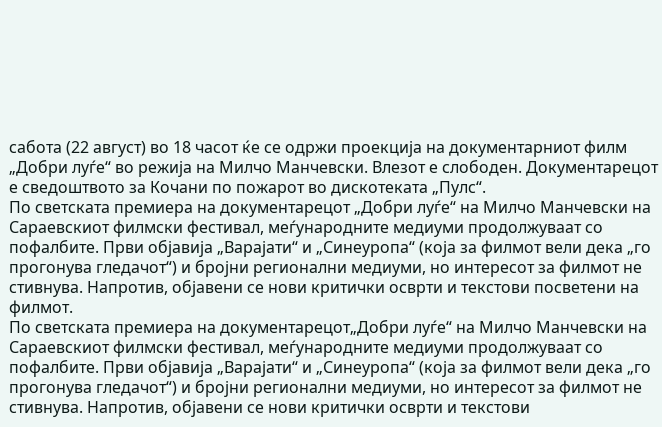сабота (22 август) во 18 часот ќе се одржи проекција на документарниот филм „Добри луѓе“ во режија на Милчо Манчевски. Влезот е слободен. Документарецот е сведоштвото за Кочани по пожарот во дискотеката „Пулс“.
По светската премиера на документарецот „Добри луѓе“ на Милчо Манчевски на Сараевскиот филмски фестивал, меѓународните медиуми продолжуваат со пофалбите. Први објавија „Варајати“ и „Синеуропа“ (која за филмот вели дека „го прогонува гледачот“) и бројни регионални медиуми, но интересот за филмот не стивнува. Напротив, објавени се нови критички осврти и текстови посветени на филмот.
По светската премиера на документарецот„Добри луѓе“ на Милчо Манчевски на Сараевскиот филмски фестивал, меѓународните медиуми продолжуваат со пофалбите. Први објавија „Варајати“ и „Синеуропа“ (која за филмот вели дека „го прогонува гледачот“) и бројни регионални медиуми, но интересот за филмот не стивнува. Напротив, објавени се нови критички осврти и текстови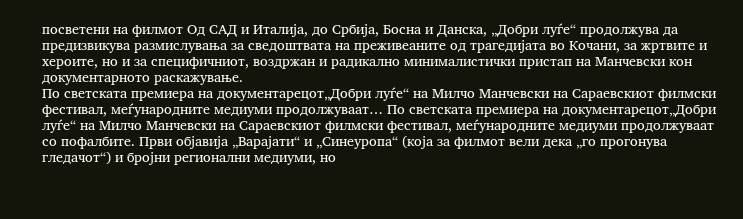посветени на филмот Од САД и Италија, до Србија, Босна и Данска, „Добри луѓе“ продолжува да предизвикува размислувања за сведоштвата на преживеаните од трагедијата во Кочани, за жртвите и хероите, но и за специфичниот, воздржан и радикално минималистички пристап на Манчевски кон документарното раскажување.
По светската премиера на документарецот„Добри луѓе“ на Милчо Манчевски на Сараевскиот филмски фестивал, меѓународните медиуми продолжуваат… По светската премиера на документарецот„Добри луѓе“ на Милчо Манчевски на Сараевскиот филмски фестивал, меѓународните медиуми продолжуваат со пофалбите. Први објавија „Варајати“ и „Синеуропа“ (која за филмот вели дека „го прогонува гледачот“) и бројни регионални медиуми, но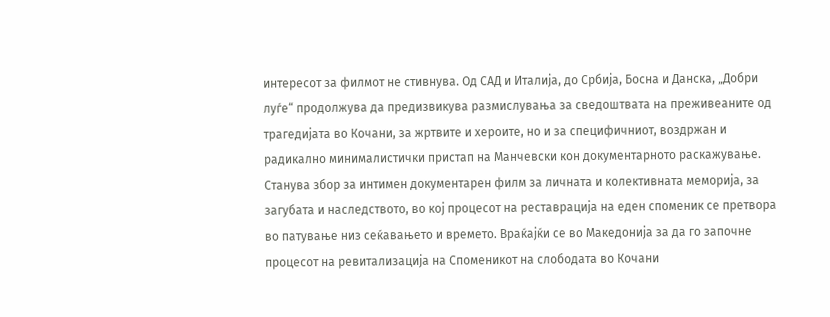интересот за филмот не стивнува. Од САД и Италија, до Србија, Босна и Данска, „Добри луѓе“ продолжува да предизвикува размислувања за сведоштвата на преживеаните од трагедијата во Кочани, за жртвите и хероите, но и за специфичниот, воздржан и радикално минималистички пристап на Манчевски кон документарното раскажување.
Станува збор за интимен документарен филм за личната и колективната меморија, за загубата и наследството, во кој процесот на реставрација на еден споменик се претвора во патување низ сеќавањето и времето. Враќајќи се во Македонија за да го започне процесот на ревитализација на Споменикот на слободата во Кочани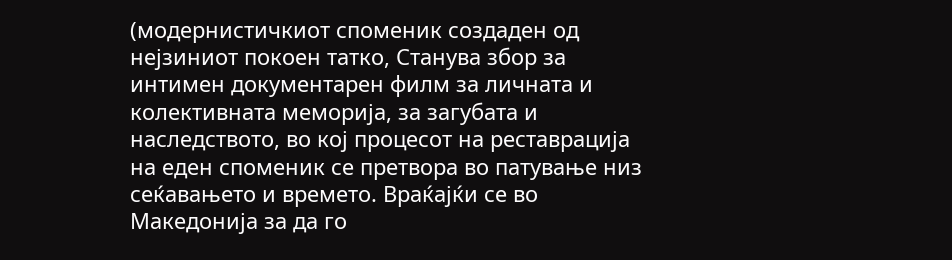(модернистичкиот споменик создаден од нејзиниот покоен татко, Станува збор за интимен документарен филм за личната и колективната меморија, за загубата и наследството, во кој процесот на реставрација на еден споменик се претвора во патување низ сеќавањето и времето. Враќајќи се во Македонија за да го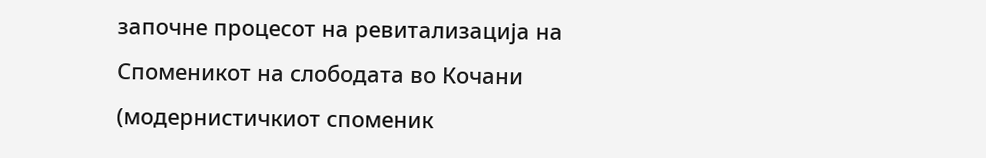започне процесот на ревитализација на Споменикот на слободата во Кочани (модернистичкиот споменик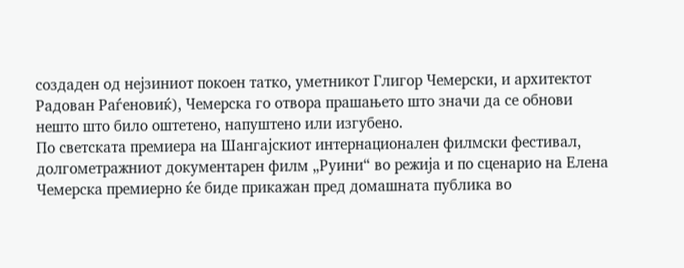создаден од нејзиниот покоен татко, уметникот Глигор Чемерски, и архитектот Радован Раѓеновиќ), Чемерска го отвора прашањето што значи да се обнови нешто што било оштетено, напуштено или изгубено.
По светската премиера на Шангајскиот интернационален филмски фестивал, долгометражниот документарен филм „Руини“ во режија и по сценарио на Елена Чемерска премиерно ќе биде прикажан пред домашната публика во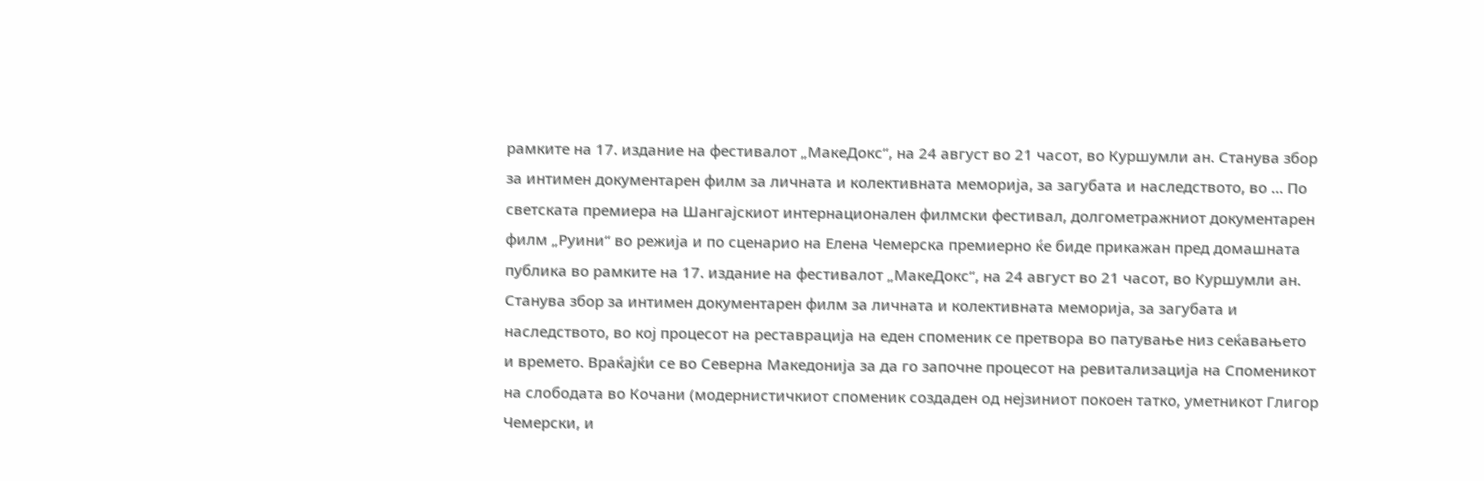рамките на 17. издание на фестивалот „МакеДокс“, на 24 август во 21 часот, во Куршумли ан. Станува збор за интимен документарен филм за личната и колективната меморија, за загубата и наследството, во … По светската премиера на Шангајскиот интернационален филмски фестивал, долгометражниот документарен филм „Руини“ во режија и по сценарио на Елена Чемерска премиерно ќе биде прикажан пред домашната публика во рамките на 17. издание на фестивалот „МакеДокс“, на 24 август во 21 часот, во Куршумли ан. Станува збор за интимен документарен филм за личната и колективната меморија, за загубата и наследството, во кој процесот на реставрација на еден споменик се претвора во патување низ сеќавањето и времето. Враќајќи се во Северна Македонија за да го започне процесот на ревитализација на Споменикот на слободата во Кочани (модернистичкиот споменик создаден од нејзиниот покоен татко, уметникот Глигор Чемерски, и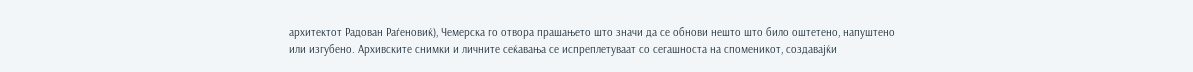архитектот Радован Раѓеновиќ), Чемерска го отвора прашањето што значи да се обнови нешто што било оштетено, напуштено или изгубено. Архивските снимки и личните сеќавања се испреплетуваат со сегашноста на споменикот, создавајќи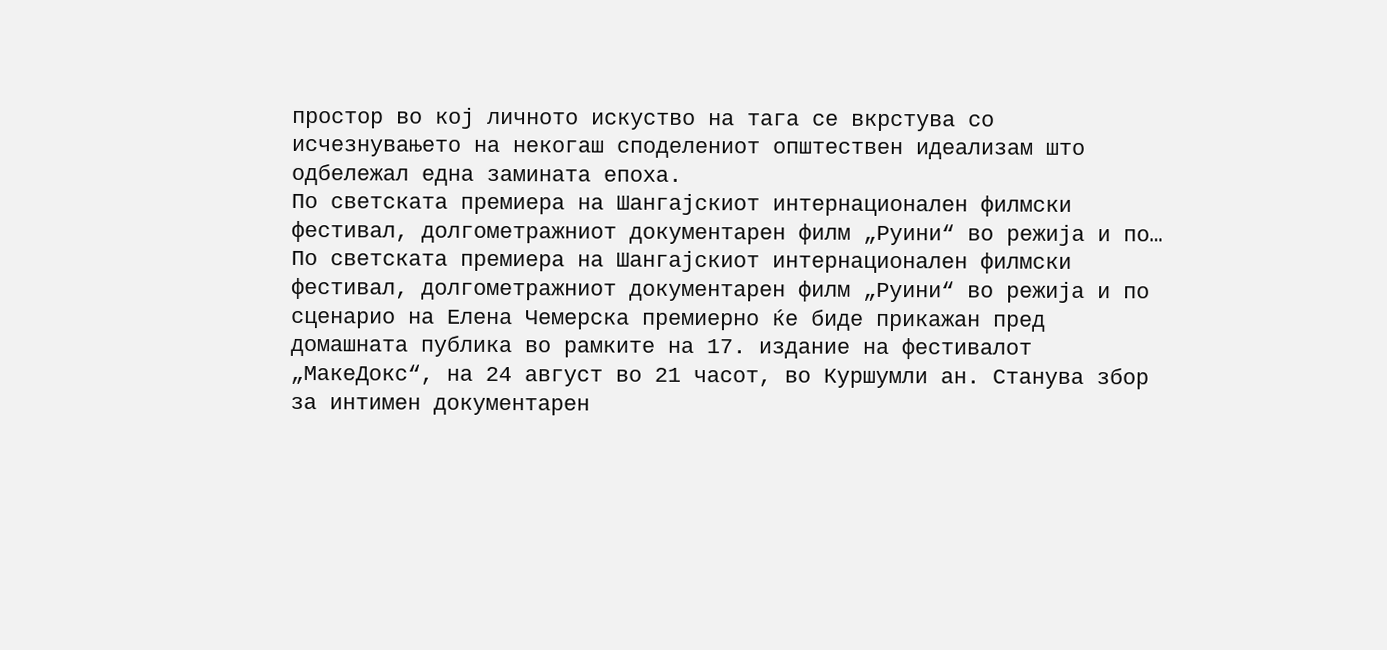простор во кој личното искуство на тага се вкрстува со исчезнувањето на некогаш споделениот општествен идеализам што одбележал една замината епоха.
По светската премиера на Шангајскиот интернационален филмски фестивал, долгометражниот документарен филм „Руини“ во режија и по… По светската премиера на Шангајскиот интернационален филмски фестивал, долгометражниот документарен филм „Руини“ во режија и по сценарио на Елена Чемерска премиерно ќе биде прикажан пред домашната публика во рамките на 17. издание на фестивалот „МакеДокс“, на 24 август во 21 часот, во Куршумли ан. Станува збор за интимен документарен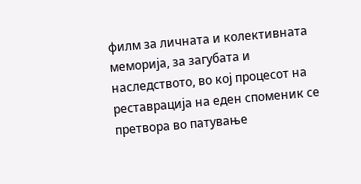филм за личната и колективната меморија, за загубата и наследството, во кој процесот на реставрација на еден споменик се претвора во патување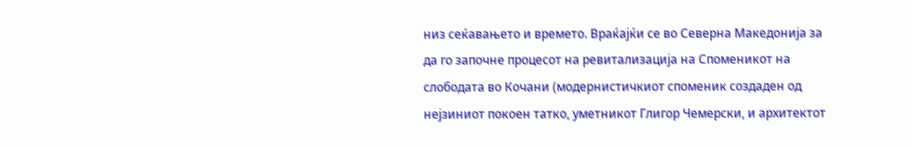низ сеќавањето и времето. Враќајќи се во Северна Македонија за да го започне процесот на ревитализација на Споменикот на слободата во Кочани (модернистичкиот споменик создаден од нејзиниот покоен татко, уметникот Глигор Чемерски, и архитектот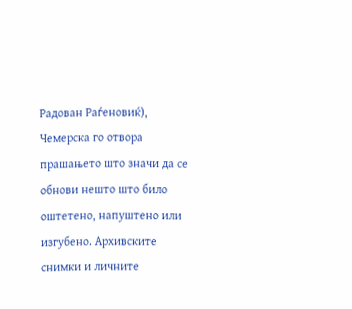Радован Раѓеновиќ), Чемерска го отвора прашањето што значи да се обнови нешто што било оштетено, напуштено или изгубено. Архивските снимки и личните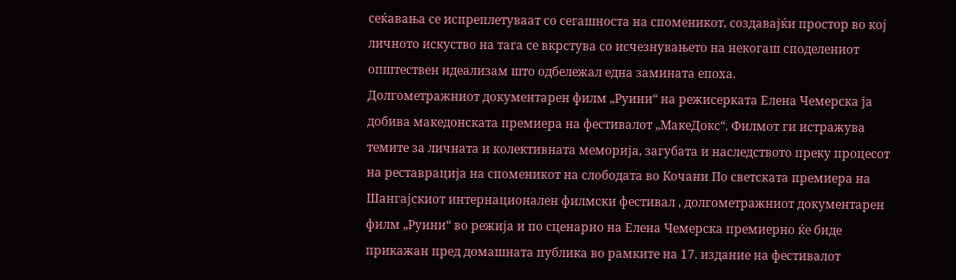сеќавања се испреплетуваат со сегашноста на споменикот, создавајќи простор во кој личното искуство на тага се вкрстува со исчезнувањето на некогаш споделениот општествен идеализам што одбележал една замината епоха.
Долгометражниот документарен филм „Руини“ на режисерката Елена Чемерска ја добива македонската премиера на фестивалот „МакеДокс“. Филмот ги истражува темите за личната и колективната меморија, загубата и наследството преку процесот на реставрација на споменикот на слободата во Кочани По светската премиера на Шангајскиот интернационален филмски фестивал , долгометражниот документарен филм „Руини“ во режија и по сценарио на Елена Чемерска премиерно ќе биде прикажан пред домашната публика во рамките на 17. издание на фестивалот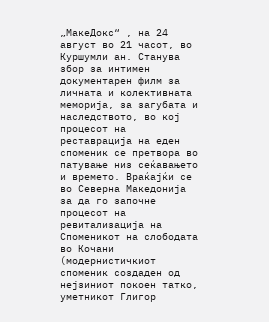„МакеДокс“ , на 24 август во 21 часот, во Куршумли ан. Станува збор за интимен документарен филм за личната и колективната меморија, за загубата и наследството, во кој процесот на реставрација на еден споменик се претвора во патување низ сеќавањето и времето. Враќајќи се во Северна Македонија за да го започне процесот на ревитализација на Споменикот на слободата во Кочани (модернистичкиот споменик создаден од нејзиниот покоен татко, уметникот Глигор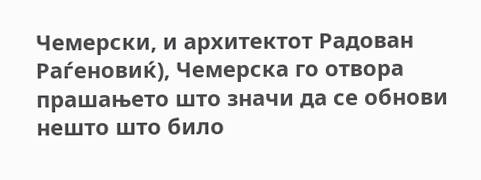Чемерски, и архитектот Радован Раѓеновиќ), Чемерска го отвора прашањето што значи да се обнови нешто што било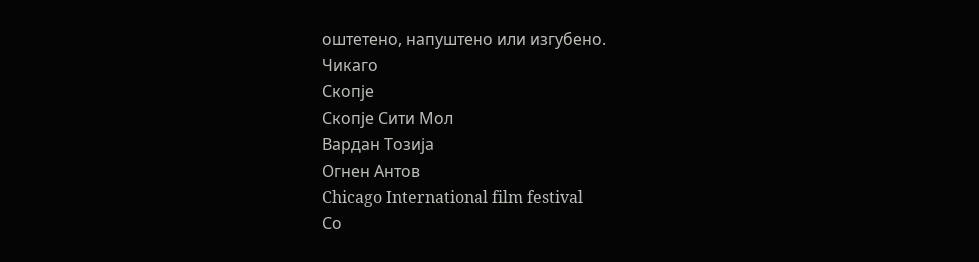оштетено, напуштено или изгубено.
Чикаго
Скопје
Скопје Сити Мол
Вардан Тозија
Огнен Антов
Chicago International film festival
Со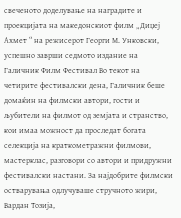свеченото доделување на наградите и проекцијата на македонскиот филм „Диџеј Ахмет “ на режисерот Георги М. Унковски, успешно заврши седмото издание на Галичник Филм Фестивал Во текот на четирите фестивалски дена, Галичник беше домаќин на филмски автори, гости и љубители на филмот од земјата и странство, кои имаа можност да проследат богата селекција на краткометражни филмови, мастерклас, разговори со автори и придружни фестивалски настани. За најдобрите филмски остварувања одлучуваше стручното жири, Вардан Тозија,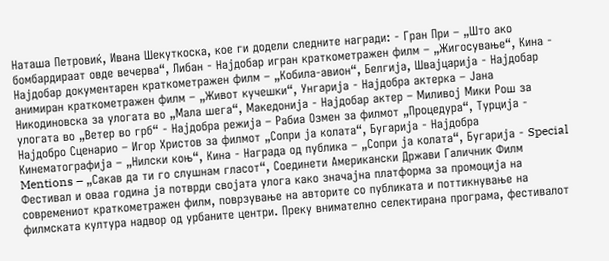Наташа Петровиќ, Ивана Шекуткоска, кое ги додели следните награди: - Гран При – „Што ако бомбардираат овде вечерва“, Либан - Најдобар игран краткометражен филм – „Жигосување“, Кина - Најдобар документарен краткометражен филм – „Кобила-авион“, Белгија, Швајцарија - Најдобар анимиран краткометражен филм – „Живот кучешки“, Унгарија - Најдобра актерка – Јана Никодиновска за улогата во „Мала шега“, Македонија - Најдобар актер – Миливој Мики Рош за улогата во „Ветер во грб“ - Најдобра режија – Рабиа Озмен за филмот „Процедура“, Турција - Најдобро Сценарио – Игор Христов за филмот „Сопри ја колата“, Бугарија - Најдобра Кинематографија – „Нилски коњ“, Кина - Награда од публика – „Сопри ја колата“, Бугарија - Special Mentions – „Сакав да ти го слушнам гласот“, Соединети Американски Држави Галичник Филм Фестивал и оваа година ја потврди својата улога како значајна платформа за промоција на современиот краткометражен филм, поврзување на авторите со публиката и поттикнување на филмската култура надвор од урбаните центри. Преку внимателно селектирана програма, фестивалот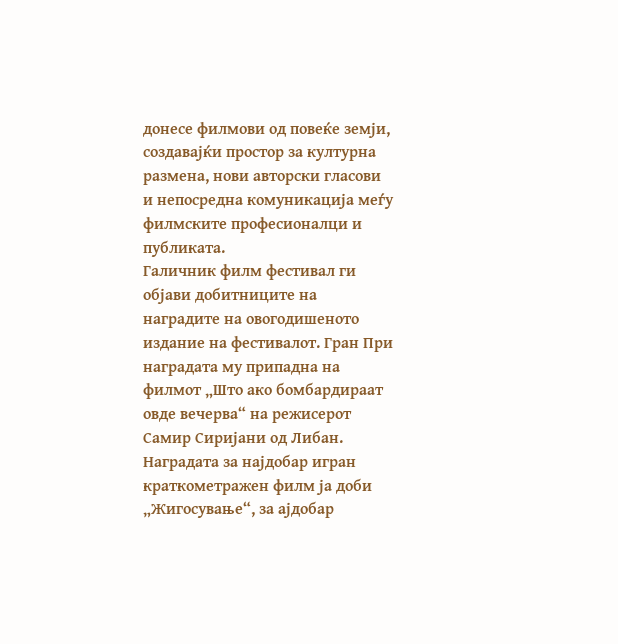донесе филмови од повеќе земји, создавајќи простор за културна размена, нови авторски гласови и непосредна комуникација меѓу филмските професионалци и публиката.
Галичник филм фестивал ги објави добитниците на наградите на овогодишеното издание на фестивалот. Гран При наградата му припадна на филмот „Што ако бомбардираат овде вечерва“ на режисерот Самир Сиријани од Либан. Наградата за најдобар игран краткометражен филм ја доби „Жигосување“, за ајдобар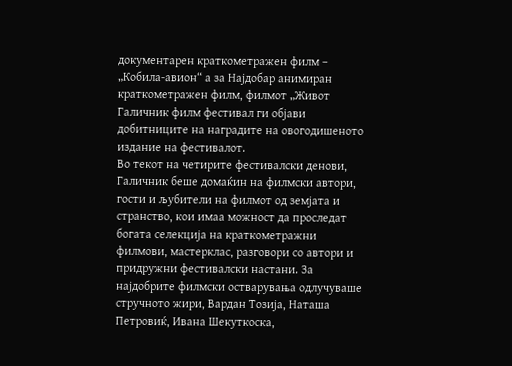документарен краткометражен филм – „Кобила-авион“ а за Најдобар анимиран краткометражен филм, филмот „Живот Галичник филм фестивал ги објави добитниците на наградите на овогодишеното издание на фестивалот.
Во текот на четирите фестивалски денови, Галичник беше домаќин на филмски автори, гости и љубители на филмот од земјата и странство, кои имаа можност да проследат богата селекција на краткометражни филмови, мастерклас, разговори со автори и придружни фестивалски настани. За најдобрите филмски остварувања одлучуваше стручното жири, Вардан Тозија, Наташа Петровиќ, Ивана Шекуткоска,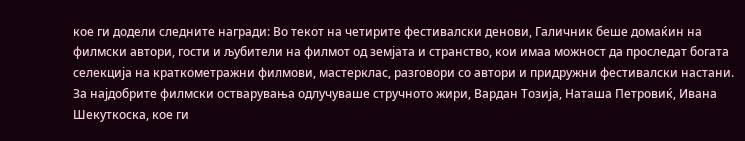кое ги додели следните награди: Во текот на четирите фестивалски денови, Галичник беше домаќин на филмски автори, гости и љубители на филмот од земјата и странство, кои имаа можност да проследат богата селекција на краткометражни филмови, мастерклас, разговори со автори и придружни фестивалски настани. За најдобрите филмски остварувања одлучуваше стручното жири, Вардан Тозија, Наташа Петровиќ, Ивана Шекуткоска, кое ги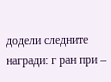додели следните награди: г ран при –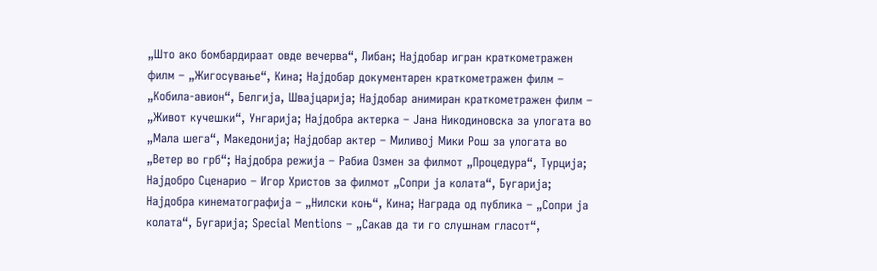„Што ако бомбардираат овде вечерва“, Либан; Најдобар игран краткометражен филм – „Жигосување“, Кина; Најдобар документарен краткометражен филм – „Кобила-авион“, Белгија, Швајцарија; Најдобар анимиран краткометражен филм – „Живот кучешки“, Унгарија; Најдобра актерка – Јана Никодиновска за улогата во „Мала шега“, Македонија; Најдобар актер – Миливој Мики Рош за улогата во „Ветер во грб“; Најдобра режија – Рабиа Озмен за филмот „Процедура“, Турција; Најдобро Сценарио – Игор Христов за филмот „Сопри ја колата“, Бугарија; Најдобра кинематографија – „Нилски коњ“, Кина; Награда од публика – „Сопри ја колата“, Бугарија; Special Mentions – „Сакав да ти го слушнам гласот“,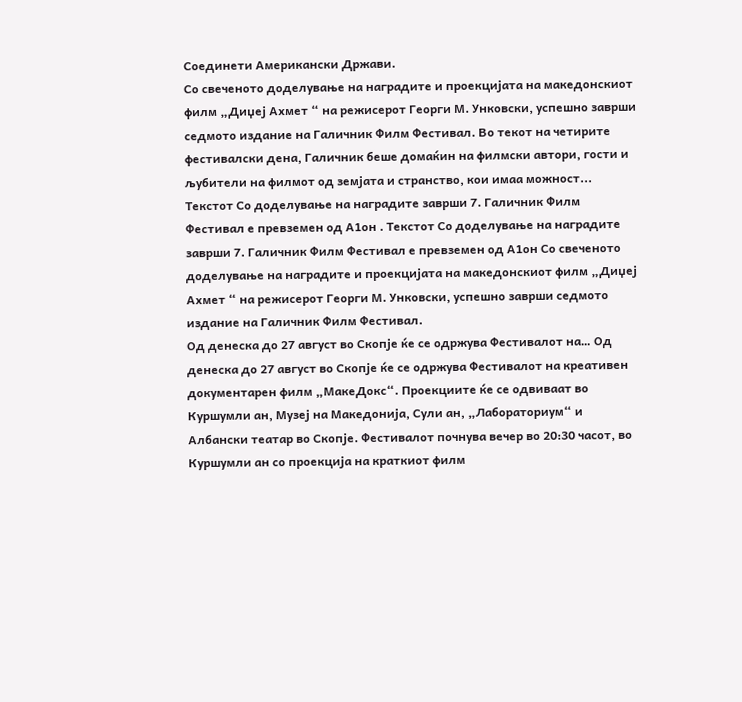Соединети Американски Држави.
Со свеченото доделување на наградите и проекцијата на македонскиот филм „Диџеј Ахмет “ на режисерот Георги М. Унковски, успешно заврши седмото издание на Галичник Филм Фестивал. Во текот на четирите фестивалски дена, Галичник беше домаќин на филмски автори, гости и љубители на филмот од земјата и странство, кои имаа можност... Текстот Со доделување на наградите заврши 7. Галичник Филм Фестивал е превземен од А1он . Текстот Со доделување на наградите заврши 7. Галичник Филм Фестивал е превземен од А1он Со свеченото доделување на наградите и проекцијата на македонскиот филм „Диџеј Ахмет “ на режисерот Георги М. Унковски, успешно заврши седмото издание на Галичник Филм Фестивал.
Од денеска до 27 август во Скопје ќе се одржува Фестивалот на… Од денеска до 27 август во Скопје ќе се одржува Фестивалот на креативен документарен филм „МакеДокс“. Проекциите ќе се одвиваат во Куршумли ан, Музеј на Македонија, Сули ан, „Лабораториум“ и Албански театар во Скопје. Фестивалот почнува вечер во 20:30 часот, во Куршумли ан со проекција на краткиот филм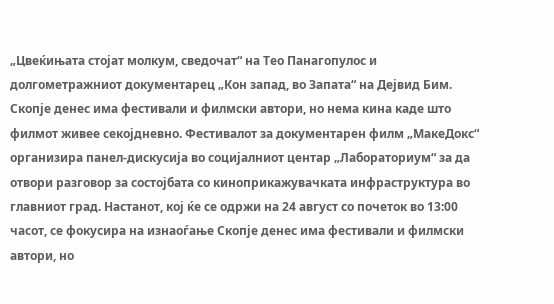„Цвеќињата стојат молкум, сведочат“ на Тео Панагопулос и долгометражниот документарец „Кон запад, во Запата“ на Дејвид Бим.
Скопје денес има фестивали и филмски автори, но нема кина каде што филмот живее секојдневно. Фестивалот за документарен филм „МакеДокс“ организира панел-дискусија во социјалниот центар „Лабораториум“ за да отвори разговор за состојбата со киноприкажувачката инфраструктура во главниот град. Настанот, кој ќе се одржи на 24 август со почеток во 13:00 часот, се фокусира на изнаоѓање Скопје денес има фестивали и филмски автори, но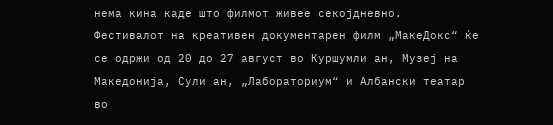нема кина каде што филмот живее секојдневно.
Фестивалот на креативен документарен филм „МакеДокс“ ќе се одржи од 20 до 27 август во Куршумли ан, Музеј на Македонија, Сули ан, „Лабораториум“ и Албански театар во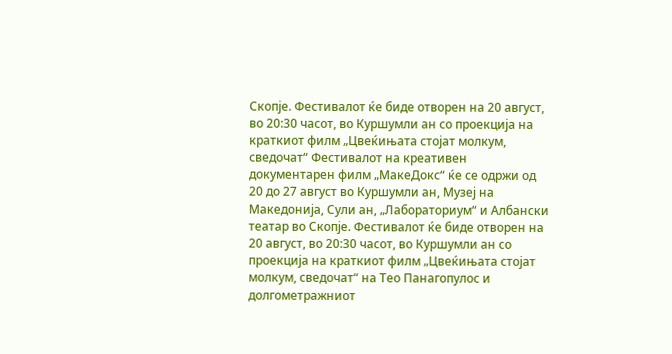Скопје. Фестивалот ќе биде отворен на 20 август, во 20:30 часот, во Куршумли ан со проекција на краткиот филм „Цвеќињата стојат молкум, сведочат“ Фестивалот на креативен документарен филм „МакеДокс“ ќе се одржи од 20 до 27 август во Куршумли ан, Музеј на Македонија, Сули ан, „Лабораториум“ и Албански театар во Скопје. Фестивалот ќе биде отворен на 20 август, во 20:30 часот, во Куршумли ан со проекција на краткиот филм „Цвеќињата стојат молкум, сведочат“ на Тео Панагопулос и долгометражниот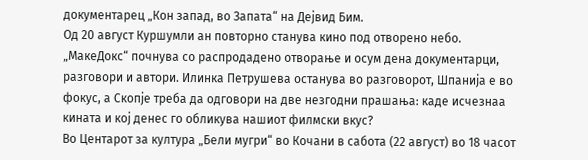документарец „Кон запад, во Запата“ на Дејвид Бим.
Од 20 август Куршумли ан повторно станува кино под отворено небо. „МакеДокс“ почнува со распродадено отворање и осум дена документарци, разговори и автори. Илинка Петрушева останува во разговорот, Шпанија е во фокус, а Скопје треба да одговори на две незгодни прашања: каде исчезнаа кината и кој денес го обликува нашиот филмски вкус?
Во Центарот за култура „Бели мугри“ во Кочани в сабота (22 август) во 18 часот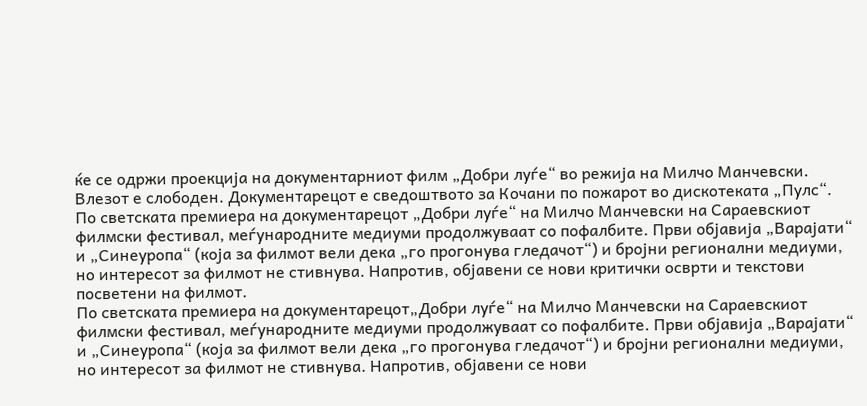ќе се одржи проекција на документарниот филм „Добри луѓе“ во режија на Милчо Манчевски. Влезот е слободен. Документарецот е сведоштвото за Кочани по пожарот во дискотеката „Пулс“.
По светската премиера на документарецот „Добри луѓе“ на Милчо Манчевски на Сараевскиот филмски фестивал, меѓународните медиуми продолжуваат со пофалбите. Први објавија „Варајати“ и „Синеуропа“ (која за филмот вели дека „го прогонува гледачот“) и бројни регионални медиуми, но интересот за филмот не стивнува. Напротив, објавени се нови критички осврти и текстови посветени на филмот.
По светската премиера на документарецот„Добри луѓе“ на Милчо Манчевски на Сараевскиот филмски фестивал, меѓународните медиуми продолжуваат со пофалбите. Први објавија „Варајати“ и „Синеуропа“ (која за филмот вели дека „го прогонува гледачот“) и бројни регионални медиуми, но интересот за филмот не стивнува. Напротив, објавени се нови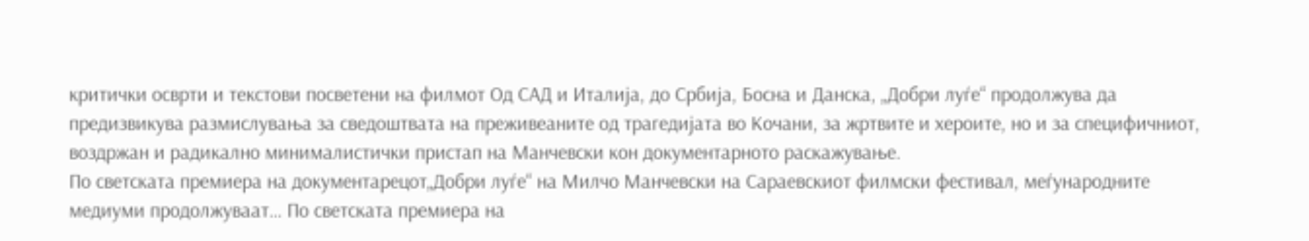критички осврти и текстови посветени на филмот Од САД и Италија, до Србија, Босна и Данска, „Добри луѓе“ продолжува да предизвикува размислувања за сведоштвата на преживеаните од трагедијата во Кочани, за жртвите и хероите, но и за специфичниот, воздржан и радикално минималистички пристап на Манчевски кон документарното раскажување.
По светската премиера на документарецот„Добри луѓе“ на Милчо Манчевски на Сараевскиот филмски фестивал, меѓународните медиуми продолжуваат… По светската премиера на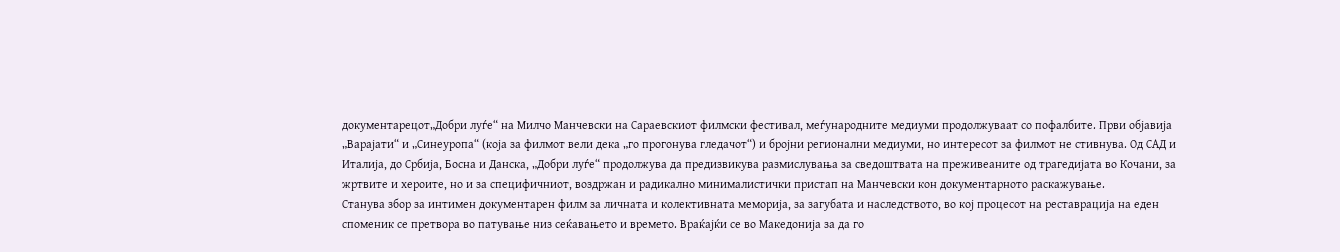документарецот„Добри луѓе“ на Милчо Манчевски на Сараевскиот филмски фестивал, меѓународните медиуми продолжуваат со пофалбите. Први објавија „Варајати“ и „Синеуропа“ (која за филмот вели дека „го прогонува гледачот“) и бројни регионални медиуми, но интересот за филмот не стивнува. Од САД и Италија, до Србија, Босна и Данска, „Добри луѓе“ продолжува да предизвикува размислувања за сведоштвата на преживеаните од трагедијата во Кочани, за жртвите и хероите, но и за специфичниот, воздржан и радикално минималистички пристап на Манчевски кон документарното раскажување.
Станува збор за интимен документарен филм за личната и колективната меморија, за загубата и наследството, во кој процесот на реставрација на еден споменик се претвора во патување низ сеќавањето и времето. Враќајќи се во Македонија за да го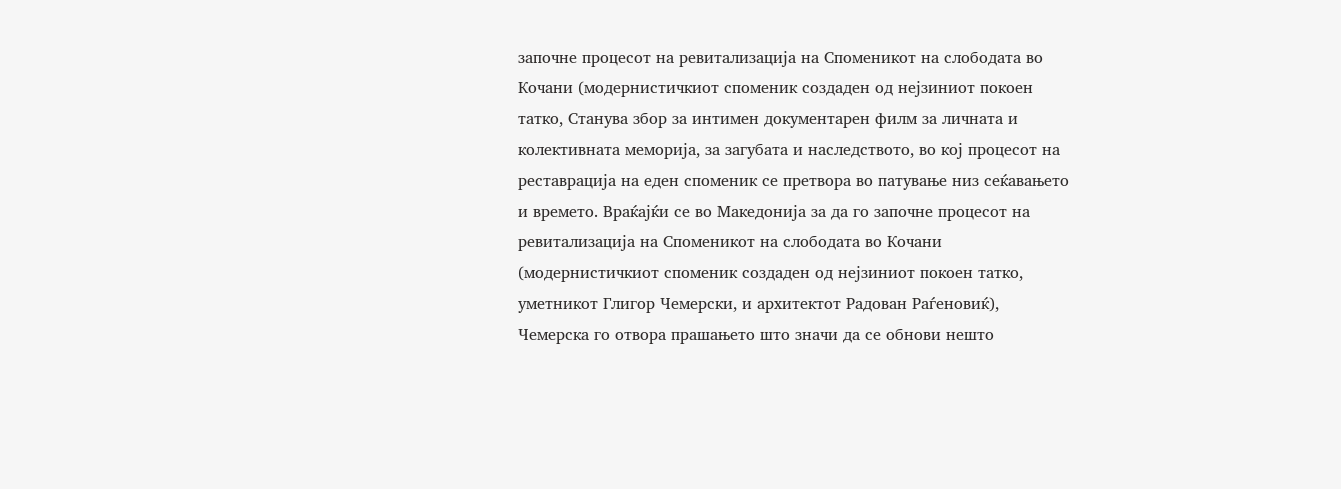започне процесот на ревитализација на Споменикот на слободата во Кочани (модернистичкиот споменик создаден од нејзиниот покоен татко, Станува збор за интимен документарен филм за личната и колективната меморија, за загубата и наследството, во кој процесот на реставрација на еден споменик се претвора во патување низ сеќавањето и времето. Враќајќи се во Македонија за да го започне процесот на ревитализација на Споменикот на слободата во Кочани (модернистичкиот споменик создаден од нејзиниот покоен татко, уметникот Глигор Чемерски, и архитектот Радован Раѓеновиќ), Чемерска го отвора прашањето што значи да се обнови нешто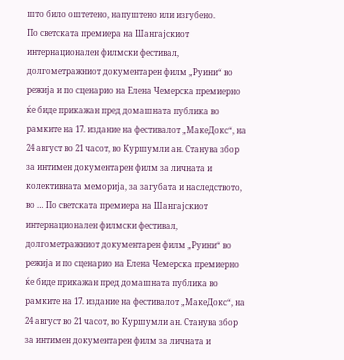што било оштетено, напуштено или изгубено.
По светската премиера на Шангајскиот интернационален филмски фестивал, долгометражниот документарен филм „Руини“ во режија и по сценарио на Елена Чемерска премиерно ќе биде прикажан пред домашната публика во рамките на 17. издание на фестивалот „МакеДокс“, на 24 август во 21 часот, во Куршумли ан. Станува збор за интимен документарен филм за личната и колективната меморија, за загубата и наследството, во … По светската премиера на Шангајскиот интернационален филмски фестивал, долгометражниот документарен филм „Руини“ во режија и по сценарио на Елена Чемерска премиерно ќе биде прикажан пред домашната публика во рамките на 17. издание на фестивалот „МакеДокс“, на 24 август во 21 часот, во Куршумли ан. Станува збор за интимен документарен филм за личната и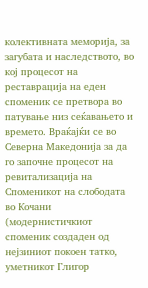колективната меморија, за загубата и наследството, во кој процесот на реставрација на еден споменик се претвора во патување низ сеќавањето и времето. Враќајќи се во Северна Македонија за да го започне процесот на ревитализација на Споменикот на слободата во Кочани (модернистичкиот споменик создаден од нејзиниот покоен татко, уметникот Глигор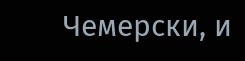Чемерски, и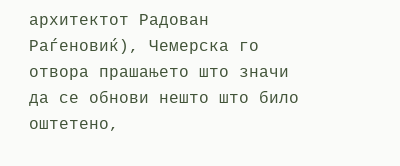архитектот Радован Раѓеновиќ), Чемерска го отвора прашањето што значи да се обнови нешто што било оштетено,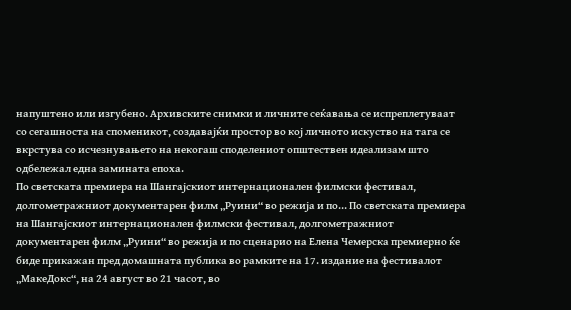напуштено или изгубено. Архивските снимки и личните сеќавања се испреплетуваат со сегашноста на споменикот, создавајќи простор во кој личното искуство на тага се вкрстува со исчезнувањето на некогаш споделениот општествен идеализам што одбележал една замината епоха.
По светската премиера на Шангајскиот интернационален филмски фестивал, долгометражниот документарен филм „Руини“ во режија и по… По светската премиера на Шангајскиот интернационален филмски фестивал, долгометражниот документарен филм „Руини“ во режија и по сценарио на Елена Чемерска премиерно ќе биде прикажан пред домашната публика во рамките на 17. издание на фестивалот „МакеДокс“, на 24 август во 21 часот, во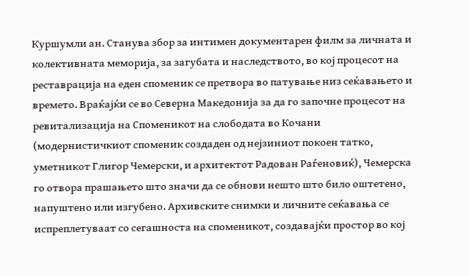Куршумли ан. Станува збор за интимен документарен филм за личната и колективната меморија, за загубата и наследството, во кој процесот на реставрација на еден споменик се претвора во патување низ сеќавањето и времето. Враќајќи се во Северна Македонија за да го започне процесот на ревитализација на Споменикот на слободата во Кочани (модернистичкиот споменик создаден од нејзиниот покоен татко, уметникот Глигор Чемерски, и архитектот Радован Раѓеновиќ), Чемерска го отвора прашањето што значи да се обнови нешто што било оштетено, напуштено или изгубено. Архивските снимки и личните сеќавања се испреплетуваат со сегашноста на споменикот, создавајќи простор во кој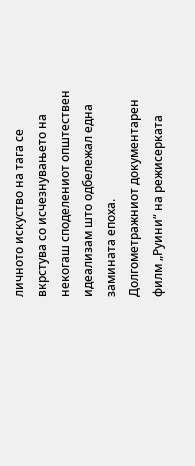личното искуство на тага се вкрстува со исчезнувањето на некогаш споделениот општествен идеализам што одбележал една замината епоха.
Долгометражниот документарен филм „Руини“ на режисерката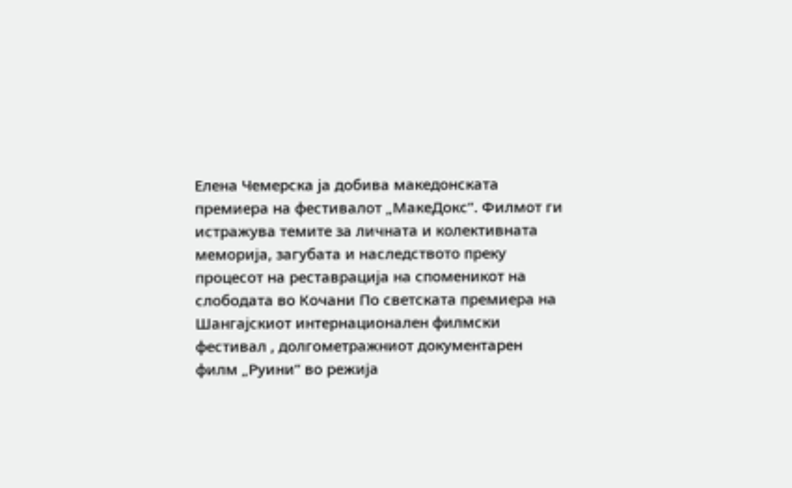Елена Чемерска ја добива македонската премиера на фестивалот „МакеДокс“. Филмот ги истражува темите за личната и колективната меморија, загубата и наследството преку процесот на реставрација на споменикот на слободата во Кочани По светската премиера на Шангајскиот интернационален филмски фестивал , долгометражниот документарен филм „Руини“ во режија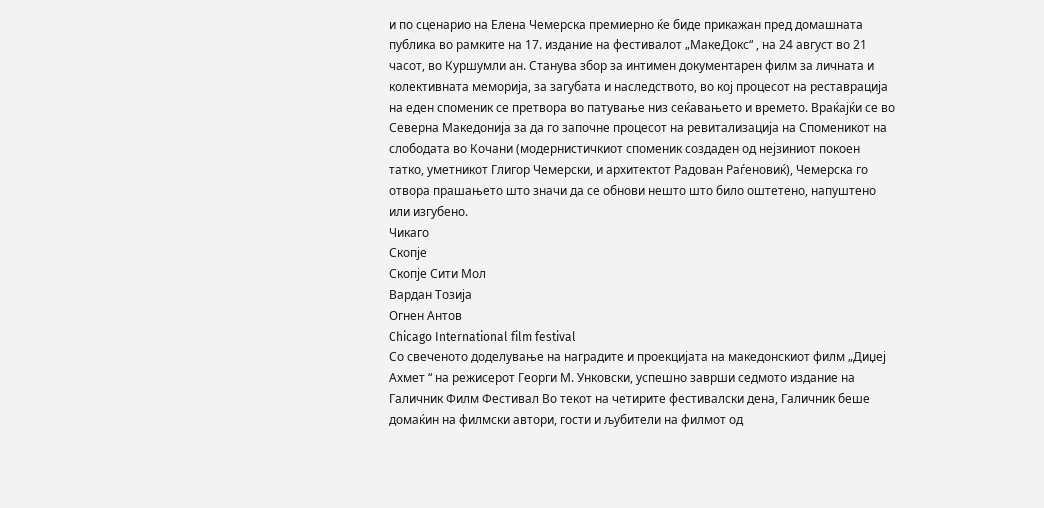и по сценарио на Елена Чемерска премиерно ќе биде прикажан пред домашната публика во рамките на 17. издание на фестивалот „МакеДокс“ , на 24 август во 21 часот, во Куршумли ан. Станува збор за интимен документарен филм за личната и колективната меморија, за загубата и наследството, во кој процесот на реставрација на еден споменик се претвора во патување низ сеќавањето и времето. Враќајќи се во Северна Македонија за да го започне процесот на ревитализација на Споменикот на слободата во Кочани (модернистичкиот споменик создаден од нејзиниот покоен татко, уметникот Глигор Чемерски, и архитектот Радован Раѓеновиќ), Чемерска го отвора прашањето што значи да се обнови нешто што било оштетено, напуштено или изгубено.
Чикаго
Скопје
Скопје Сити Мол
Вардан Тозија
Огнен Антов
Chicago International film festival
Со свеченото доделување на наградите и проекцијата на македонскиот филм „Диџеј Ахмет “ на режисерот Георги М. Унковски, успешно заврши седмото издание на Галичник Филм Фестивал Во текот на четирите фестивалски дена, Галичник беше домаќин на филмски автори, гости и љубители на филмот од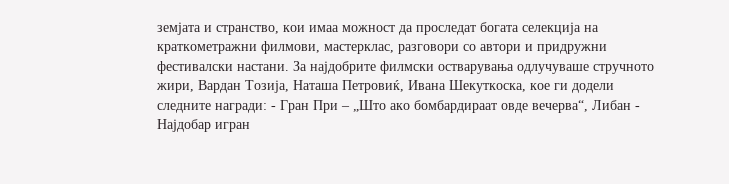земјата и странство, кои имаа можност да проследат богата селекција на краткометражни филмови, мастерклас, разговори со автори и придружни фестивалски настани. За најдобрите филмски остварувања одлучуваше стручното жири, Вардан Тозија, Наташа Петровиќ, Ивана Шекуткоска, кое ги додели следните награди: - Гран При – „Што ако бомбардираат овде вечерва“, Либан - Најдобар игран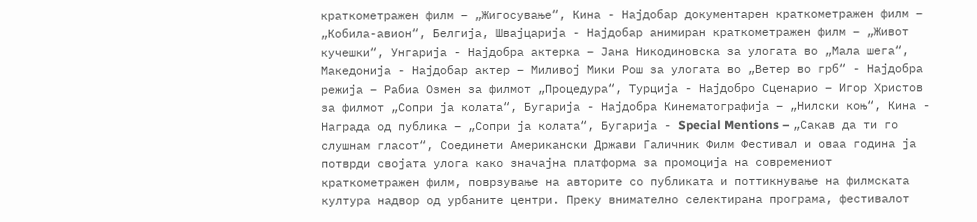краткометражен филм – „Жигосување“, Кина - Најдобар документарен краткометражен филм – „Кобила-авион“, Белгија, Швајцарија - Најдобар анимиран краткометражен филм – „Живот кучешки“, Унгарија - Најдобра актерка – Јана Никодиновска за улогата во „Мала шега“, Македонија - Најдобар актер – Миливој Мики Рош за улогата во „Ветер во грб“ - Најдобра режија – Рабиа Озмен за филмот „Процедура“, Турција - Најдобро Сценарио – Игор Христов за филмот „Сопри ја колата“, Бугарија - Најдобра Кинематографија – „Нилски коњ“, Кина - Награда од публика – „Сопри ја колата“, Бугарија - Special Mentions – „Сакав да ти го слушнам гласот“, Соединети Американски Држави Галичник Филм Фестивал и оваа година ја потврди својата улога како значајна платформа за промоција на современиот краткометражен филм, поврзување на авторите со публиката и поттикнување на филмската култура надвор од урбаните центри. Преку внимателно селектирана програма, фестивалот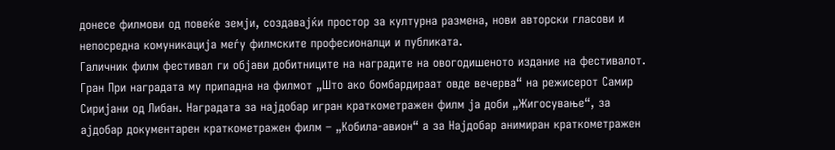донесе филмови од повеќе земји, создавајќи простор за културна размена, нови авторски гласови и непосредна комуникација меѓу филмските професионалци и публиката.
Галичник филм фестивал ги објави добитниците на наградите на овогодишеното издание на фестивалот. Гран При наградата му припадна на филмот „Што ако бомбардираат овде вечерва“ на режисерот Самир Сиријани од Либан. Наградата за најдобар игран краткометражен филм ја доби „Жигосување“, за ајдобар документарен краткометражен филм – „Кобила-авион“ а за Најдобар анимиран краткометражен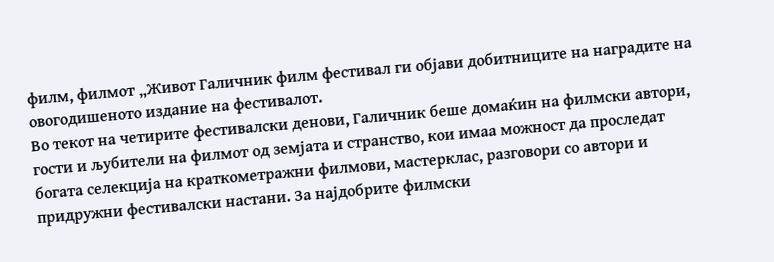филм, филмот „Живот Галичник филм фестивал ги објави добитниците на наградите на овогодишеното издание на фестивалот.
Во текот на четирите фестивалски денови, Галичник беше домаќин на филмски автори, гости и љубители на филмот од земјата и странство, кои имаа можност да проследат богата селекција на краткометражни филмови, мастерклас, разговори со автори и придружни фестивалски настани. За најдобрите филмски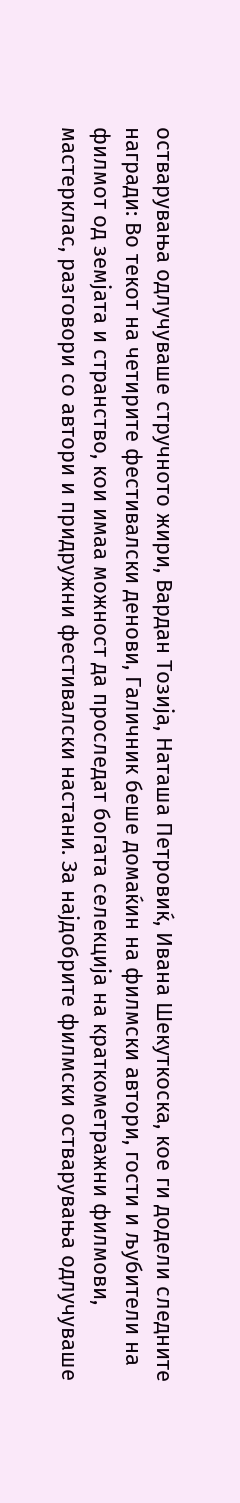остварувања одлучуваше стручното жири, Вардан Тозија, Наташа Петровиќ, Ивана Шекуткоска, кое ги додели следните награди: Во текот на четирите фестивалски денови, Галичник беше домаќин на филмски автори, гости и љубители на филмот од земјата и странство, кои имаа можност да проследат богата селекција на краткометражни филмови, мастерклас, разговори со автори и придружни фестивалски настани. За најдобрите филмски остварувања одлучуваше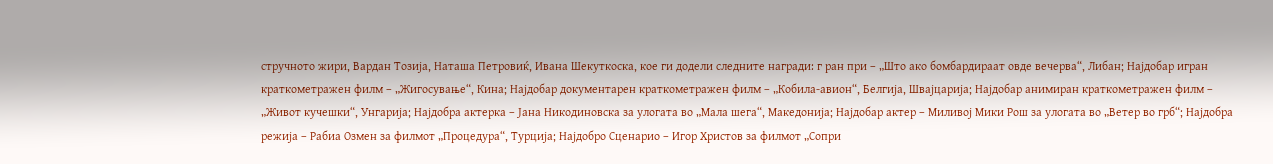стручното жири, Вардан Тозија, Наташа Петровиќ, Ивана Шекуткоска, кое ги додели следните награди: г ран при – „Што ако бомбардираат овде вечерва“, Либан; Најдобар игран краткометражен филм – „Жигосување“, Кина; Најдобар документарен краткометражен филм – „Кобила-авион“, Белгија, Швајцарија; Најдобар анимиран краткометражен филм – „Живот кучешки“, Унгарија; Најдобра актерка – Јана Никодиновска за улогата во „Мала шега“, Македонија; Најдобар актер – Миливој Мики Рош за улогата во „Ветер во грб“; Најдобра режија – Рабиа Озмен за филмот „Процедура“, Турција; Најдобро Сценарио – Игор Христов за филмот „Сопри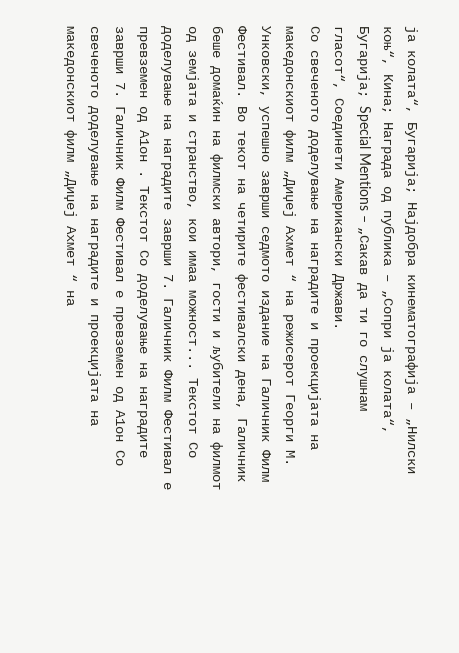ја колата“, Бугарија; Најдобра кинематографија – „Нилски коњ“, Кина; Награда од публика – „Сопри ја колата“, Бугарија; Special Mentions – „Сакав да ти го слушнам гласот“, Соединети Американски Држави.
Со свеченото доделување на наградите и проекцијата на македонскиот филм „Диџеј Ахмет “ на режисерот Георги М. Унковски, успешно заврши седмото издание на Галичник Филм Фестивал. Во текот на четирите фестивалски дена, Галичник беше домаќин на филмски автори, гости и љубители на филмот од земјата и странство, кои имаа можност... Текстот Со доделување на наградите заврши 7. Галичник Филм Фестивал е превземен од А1он . Текстот Со доделување на наградите заврши 7. Галичник Филм Фестивал е превземен од А1он Со свеченото доделување на наградите и проекцијата на македонскиот филм „Диџеј Ахмет “ на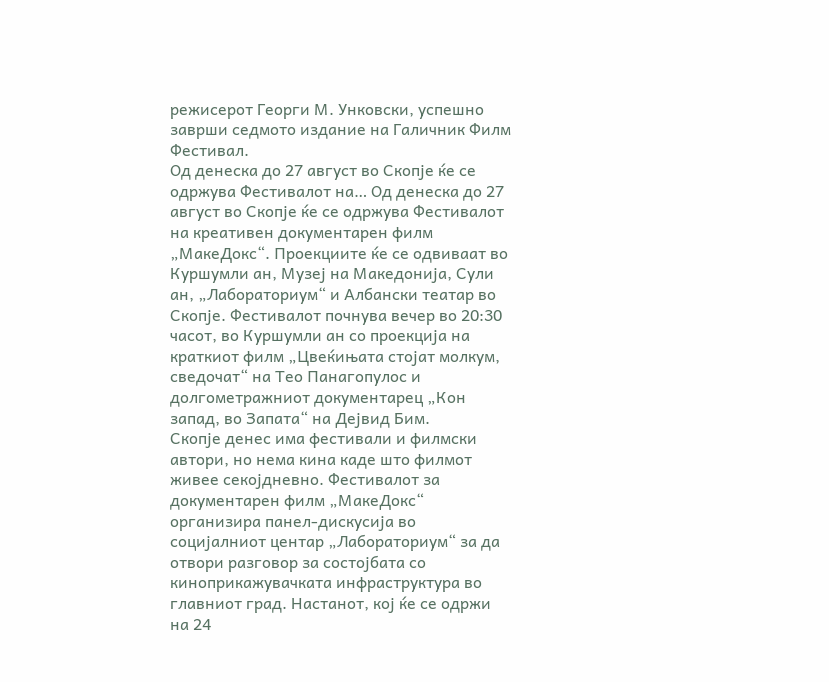режисерот Георги М. Унковски, успешно заврши седмото издание на Галичник Филм Фестивал.
Од денеска до 27 август во Скопје ќе се одржува Фестивалот на… Од денеска до 27 август во Скопје ќе се одржува Фестивалот на креативен документарен филм „МакеДокс“. Проекциите ќе се одвиваат во Куршумли ан, Музеј на Македонија, Сули ан, „Лабораториум“ и Албански театар во Скопје. Фестивалот почнува вечер во 20:30 часот, во Куршумли ан со проекција на краткиот филм „Цвеќињата стојат молкум, сведочат“ на Тео Панагопулос и долгометражниот документарец „Кон запад, во Запата“ на Дејвид Бим.
Скопје денес има фестивали и филмски автори, но нема кина каде што филмот живее секојдневно. Фестивалот за документарен филм „МакеДокс“ организира панел-дискусија во социјалниот центар „Лабораториум“ за да отвори разговор за состојбата со киноприкажувачката инфраструктура во главниот град. Настанот, кој ќе се одржи на 24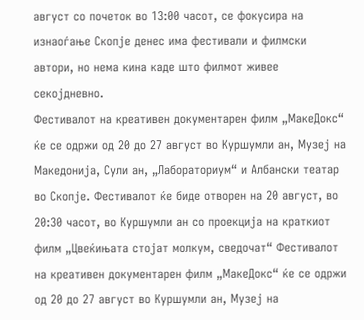август со почеток во 13:00 часот, се фокусира на изнаоѓање Скопје денес има фестивали и филмски автори, но нема кина каде што филмот живее секојдневно.
Фестивалот на креативен документарен филм „МакеДокс“ ќе се одржи од 20 до 27 август во Куршумли ан, Музеј на Македонија, Сули ан, „Лабораториум“ и Албански театар во Скопје. Фестивалот ќе биде отворен на 20 август, во 20:30 часот, во Куршумли ан со проекција на краткиот филм „Цвеќињата стојат молкум, сведочат“ Фестивалот на креативен документарен филм „МакеДокс“ ќе се одржи од 20 до 27 август во Куршумли ан, Музеј на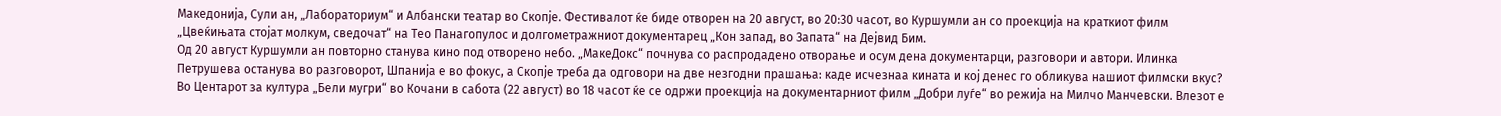Македонија, Сули ан, „Лабораториум“ и Албански театар во Скопје. Фестивалот ќе биде отворен на 20 август, во 20:30 часот, во Куршумли ан со проекција на краткиот филм „Цвеќињата стојат молкум, сведочат“ на Тео Панагопулос и долгометражниот документарец „Кон запад, во Запата“ на Дејвид Бим.
Од 20 август Куршумли ан повторно станува кино под отворено небо. „МакеДокс“ почнува со распродадено отворање и осум дена документарци, разговори и автори. Илинка Петрушева останува во разговорот, Шпанија е во фокус, а Скопје треба да одговори на две незгодни прашања: каде исчезнаа кината и кој денес го обликува нашиот филмски вкус?
Во Центарот за култура „Бели мугри“ во Кочани в сабота (22 август) во 18 часот ќе се одржи проекција на документарниот филм „Добри луѓе“ во режија на Милчо Манчевски. Влезот е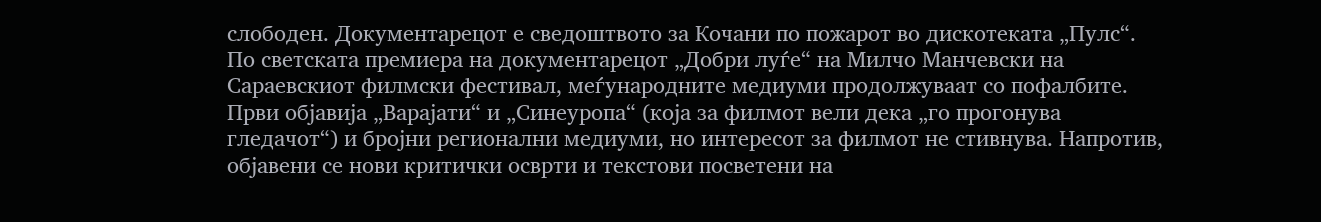слободен. Документарецот е сведоштвото за Кочани по пожарот во дискотеката „Пулс“.
По светската премиера на документарецот „Добри луѓе“ на Милчо Манчевски на Сараевскиот филмски фестивал, меѓународните медиуми продолжуваат со пофалбите. Први објавија „Варајати“ и „Синеуропа“ (која за филмот вели дека „го прогонува гледачот“) и бројни регионални медиуми, но интересот за филмот не стивнува. Напротив, објавени се нови критички осврти и текстови посветени на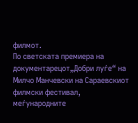филмот.
По светската премиера на документарецот„Добри луѓе“ на Милчо Манчевски на Сараевскиот филмски фестивал, меѓународните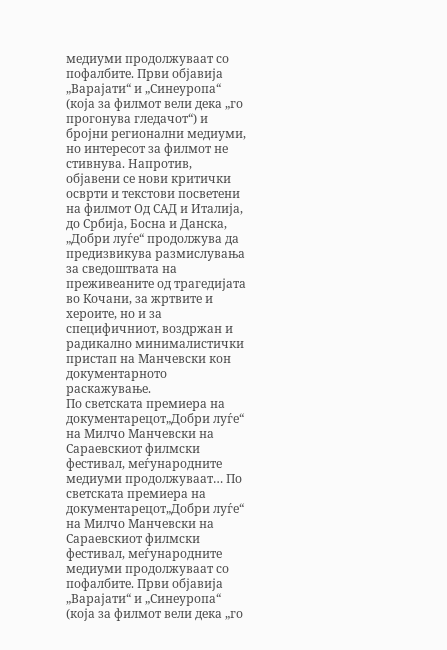медиуми продолжуваат со пофалбите. Први објавија „Варајати“ и „Синеуропа“ (која за филмот вели дека „го прогонува гледачот“) и бројни регионални медиуми, но интересот за филмот не стивнува. Напротив, објавени се нови критички осврти и текстови посветени на филмот Од САД и Италија, до Србија, Босна и Данска, „Добри луѓе“ продолжува да предизвикува размислувања за сведоштвата на преживеаните од трагедијата во Кочани, за жртвите и хероите, но и за специфичниот, воздржан и радикално минималистички пристап на Манчевски кон документарното раскажување.
По светската премиера на документарецот„Добри луѓе“ на Милчо Манчевски на Сараевскиот филмски фестивал, меѓународните медиуми продолжуваат… По светската премиера на документарецот„Добри луѓе“ на Милчо Манчевски на Сараевскиот филмски фестивал, меѓународните медиуми продолжуваат со пофалбите. Први објавија „Варајати“ и „Синеуропа“ (која за филмот вели дека „го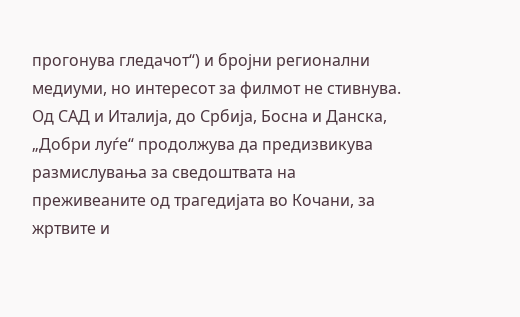прогонува гледачот“) и бројни регионални медиуми, но интересот за филмот не стивнува. Од САД и Италија, до Србија, Босна и Данска, „Добри луѓе“ продолжува да предизвикува размислувања за сведоштвата на преживеаните од трагедијата во Кочани, за жртвите и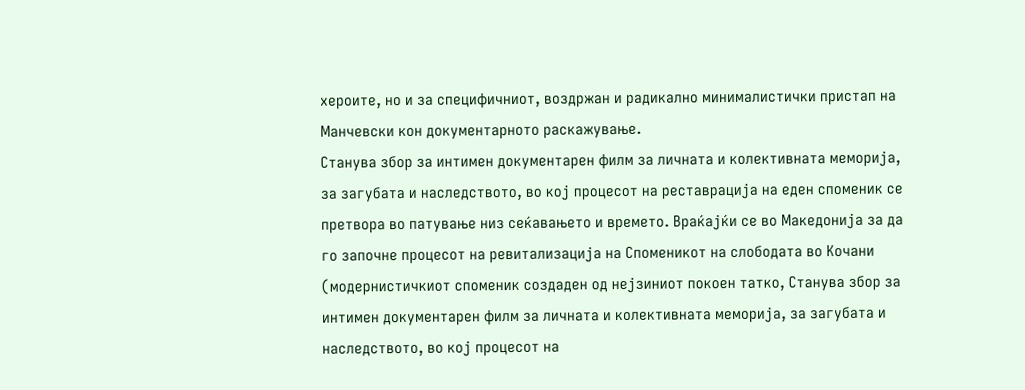хероите, но и за специфичниот, воздржан и радикално минималистички пристап на Манчевски кон документарното раскажување.
Станува збор за интимен документарен филм за личната и колективната меморија, за загубата и наследството, во кој процесот на реставрација на еден споменик се претвора во патување низ сеќавањето и времето. Враќајќи се во Македонија за да го започне процесот на ревитализација на Споменикот на слободата во Кочани (модернистичкиот споменик создаден од нејзиниот покоен татко, Станува збор за интимен документарен филм за личната и колективната меморија, за загубата и наследството, во кој процесот на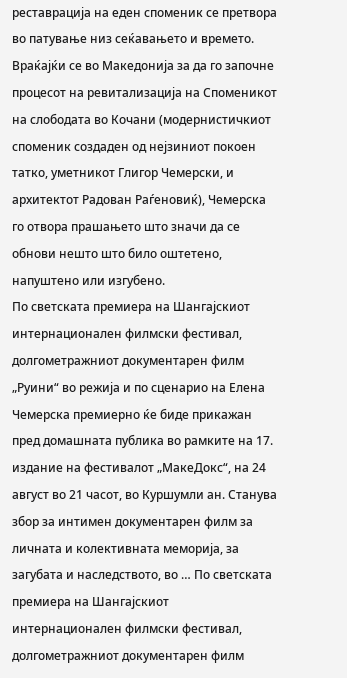реставрација на еден споменик се претвора во патување низ сеќавањето и времето. Враќајќи се во Македонија за да го започне процесот на ревитализација на Споменикот на слободата во Кочани (модернистичкиот споменик создаден од нејзиниот покоен татко, уметникот Глигор Чемерски, и архитектот Радован Раѓеновиќ), Чемерска го отвора прашањето што значи да се обнови нешто што било оштетено, напуштено или изгубено.
По светската премиера на Шангајскиот интернационален филмски фестивал, долгометражниот документарен филм „Руини“ во режија и по сценарио на Елена Чемерска премиерно ќе биде прикажан пред домашната публика во рамките на 17. издание на фестивалот „МакеДокс“, на 24 август во 21 часот, во Куршумли ан. Станува збор за интимен документарен филм за личната и колективната меморија, за загубата и наследството, во … По светската премиера на Шангајскиот интернационален филмски фестивал, долгометражниот документарен филм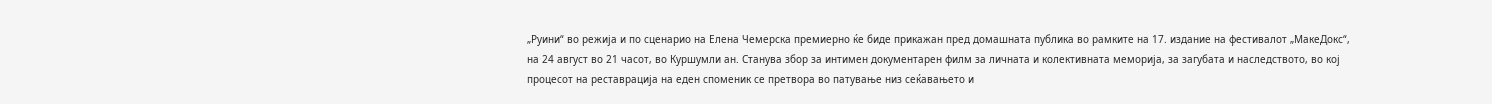„Руини“ во режија и по сценарио на Елена Чемерска премиерно ќе биде прикажан пред домашната публика во рамките на 17. издание на фестивалот „МакеДокс“, на 24 август во 21 часот, во Куршумли ан. Станува збор за интимен документарен филм за личната и колективната меморија, за загубата и наследството, во кој процесот на реставрација на еден споменик се претвора во патување низ сеќавањето и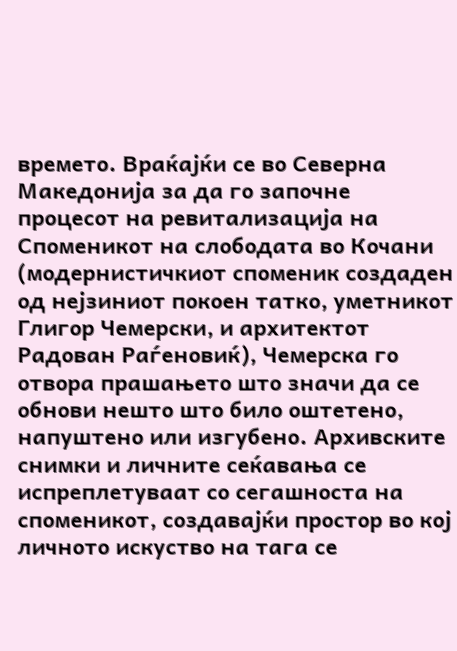времето. Враќајќи се во Северна Македонија за да го започне процесот на ревитализација на Споменикот на слободата во Кочани (модернистичкиот споменик создаден од нејзиниот покоен татко, уметникот Глигор Чемерски, и архитектот Радован Раѓеновиќ), Чемерска го отвора прашањето што значи да се обнови нешто што било оштетено, напуштено или изгубено. Архивските снимки и личните сеќавања се испреплетуваат со сегашноста на споменикот, создавајќи простор во кој личното искуство на тага се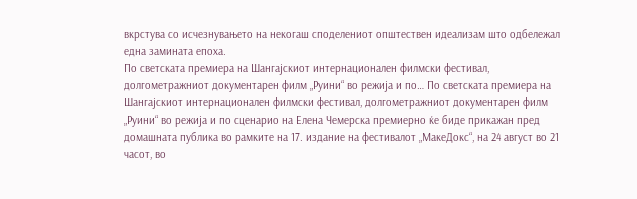вкрстува со исчезнувањето на некогаш споделениот општествен идеализам што одбележал една замината епоха.
По светската премиера на Шангајскиот интернационален филмски фестивал, долгометражниот документарен филм „Руини“ во режија и по… По светската премиера на Шангајскиот интернационален филмски фестивал, долгометражниот документарен филм „Руини“ во режија и по сценарио на Елена Чемерска премиерно ќе биде прикажан пред домашната публика во рамките на 17. издание на фестивалот „МакеДокс“, на 24 август во 21 часот, во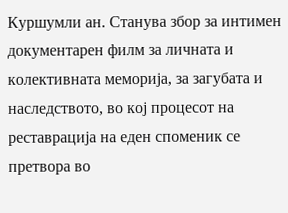Куршумли ан. Станува збор за интимен документарен филм за личната и колективната меморија, за загубата и наследството, во кој процесот на реставрација на еден споменик се претвора во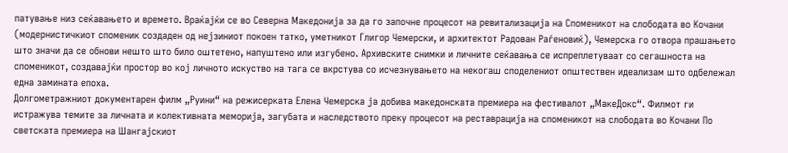патување низ сеќавањето и времето. Враќајќи се во Северна Македонија за да го започне процесот на ревитализација на Споменикот на слободата во Кочани (модернистичкиот споменик создаден од нејзиниот покоен татко, уметникот Глигор Чемерски, и архитектот Радован Раѓеновиќ), Чемерска го отвора прашањето што значи да се обнови нешто што било оштетено, напуштено или изгубено. Архивските снимки и личните сеќавања се испреплетуваат со сегашноста на споменикот, создавајќи простор во кој личното искуство на тага се вкрстува со исчезнувањето на некогаш споделениот општествен идеализам што одбележал една замината епоха.
Долгометражниот документарен филм „Руини“ на режисерката Елена Чемерска ја добива македонската премиера на фестивалот „МакеДокс“. Филмот ги истражува темите за личната и колективната меморија, загубата и наследството преку процесот на реставрација на споменикот на слободата во Кочани По светската премиера на Шангајскиот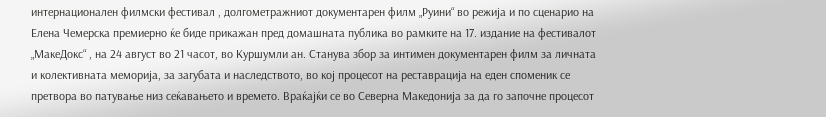интернационален филмски фестивал , долгометражниот документарен филм „Руини“ во режија и по сценарио на Елена Чемерска премиерно ќе биде прикажан пред домашната публика во рамките на 17. издание на фестивалот „МакеДокс“ , на 24 август во 21 часот, во Куршумли ан. Станува збор за интимен документарен филм за личната и колективната меморија, за загубата и наследството, во кој процесот на реставрација на еден споменик се претвора во патување низ сеќавањето и времето. Враќајќи се во Северна Македонија за да го започне процесот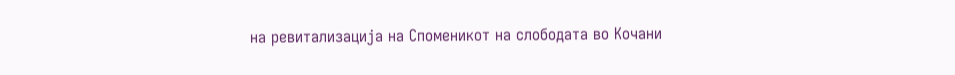на ревитализација на Споменикот на слободата во Кочани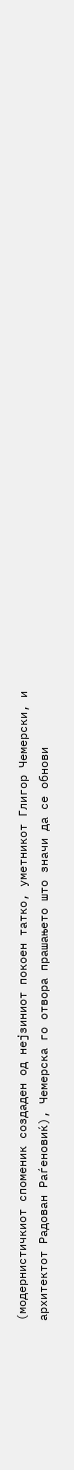(модернистичкиот споменик создаден од нејзиниот покоен татко, уметникот Глигор Чемерски, и архитектот Радован Раѓеновиќ), Чемерска го отвора прашањето што значи да се обнови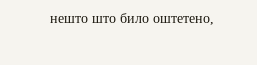нешто што било оштетено,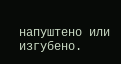напуштено или изгубено.